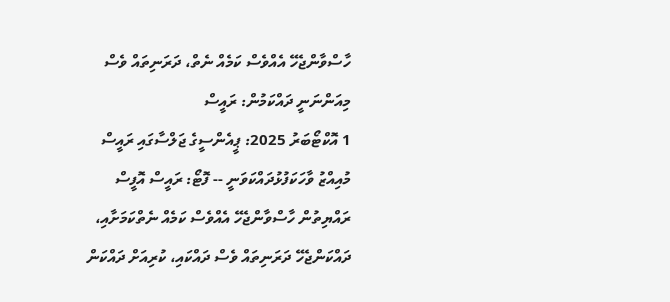ހާސްވާންޖެހޭ އެއްވެސް ކަމެއް ނެތް، ދަރަނިތައް ވެސް މިއަންނަނީ ދައްކަމުން: ރައީސް
1 އޮކްޓޯބަރު 2025: ޕީއެންސީގެ ޖަލްސާގައި ރައީސް މުއިއްޒު ވާހަކަފުޅުދައްކަވަނީ -- ފޮޓޯ: ރައީސް އޮފީސް
ރައްޔިތުން ހާސްވާންޖެހޭ އެއްވެސް ކަމެއް ނެތްކަމަށާއި، ދައްކަންޖެހޭ ދަރަނިތައް ވެސް ދައްކައި، ކުރިއަށް ދައްކަން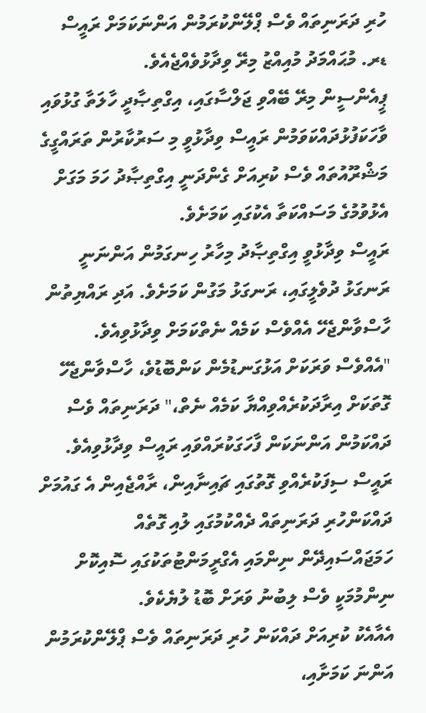ހުރި ދަރަނިތައް ވެސް ޕްލޭންކުރަމުން އަންނަކަމަށް ރައީސް ޑރ. މުޙައްމަދު މުއިއްޒު މިރޭ ވިދާޅުވެއްޖެއެވެ.
ޕީއެންސީން މިރޭ ބޭއްވި ޖަލްސާގައި، އިގްތިޞާދީ ހާލަތާ ގުޅުވައި ވާހަކަފުޅުދައްކަވަމުން ރައީސް ވިދާޅުވީ މި ސަރުކާރުން ތަރައްގީގެ މަޝްރޫއުތައް ވެސް ކުރިއަށް ގެންދަނީ އިގްތިޞާދު ހަމަ މަގަށް އެޅުވުމުގެ މަސައްކަތާ އެކުގައި ކަމަށެވެ.
ރައީސް ވިދާޅުވީ އިގްތިޞާދު މިހާރު ހިނގަމުން އަންނަނީ ރަނގަޅު ދުވެލީގައި، ރަނގަޅު މަގުން ކަމަށެވެ. އަދި ރައްޔިތުން ހާސްވާންޖެހޭ އެއްވެސް ކަމެއް ނެތްކަމަށް ވިދާޅުވިއެވެ.
"އެއްވެސް ވަރަކަށް އަޅުގަނޑުމެން ކަންބޮޑުވެ، ހާސްވާންޖެހޭ ގޮތަކަށް އިރާދަކުރެއްވިއްޔާ ކަމެއް ނެތް،" ދަރަނިތައް ވެސް ދައްކަމުން އަންނަކަން ފާހަގަކުރައްވައި ރައީސް ވިދާޅުވިއެވެ.
ރައީސް ސިފަކުރެއްވި ގޮތުގައި ޗައިނާއިން، ރާއްޖެއިން އެ ގައުމަށް ދައްކަންހުރި ދަރަނިތައް ދެއްކުމުގައި ލުއި ގޮތެއް ހަމަޖައްސައިދޭން ނިންމައި އެގްރީމަންޓުތަކުގައި ސޮއިކޮށް ނިންމުމަކީ ވެސް ލިބުނު ވަރަށް ބޮޑު ލުޔެކެވެ.
އެއާއެކު ކުރިއަށް ދައްކަން ހުރި ދަރަނިތައް ވެސް ޕްލޭންކުރަމުން އަންނަ ކަމަށާއި،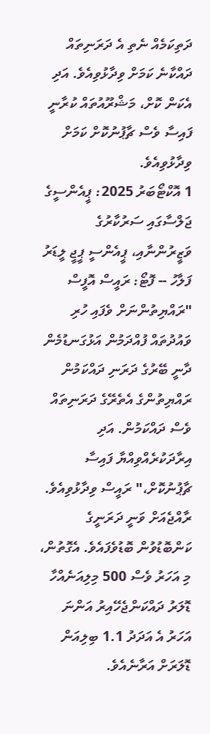ދަތިކަމެއް ނެތި އެ ދަރަނިތައް ދައްކާނެ ކަމަށް ވިދާޅުވިއެވެ. އަދި އެކަން ކޮށް، މަޝްރޫއުތައް ކުރާނީ ފައިސާ ވެސް ޗާޕުނުކޮށް ކަމަށް ވިދާޅުވިއެވެ.
1 އޮކްޓޯބަރު 2025: ޕީއެންސީގެ ޖަލްސާގައި ސަރުކާރުގެ ވަޒީރުންނާއި، ޕީއެންސީ ޕީޖީ ލީޑަރު ފަލާހު -- ފޮޓޯ: ރައީސް އޮފީސް
"ރައްޔިތުންނަށް ވެފައި ހުރި ވައުދުތައް ފުއްދަމުން އަޅުގަނޑުމެން ދާނީ ބޭރުގެ ދަރަނި ދައްކަމުން ރައްޔިތުންގެ އެތެރޭގެ ދަރަނިތައް ވެސް ދައްކަމުން. އަދި އިރާދަކުރެއްވިއްޔާ ފައިސާ ޗާޕުނުކޮށް،" ރައީސް ވިދާޅުވިއެވެ.
ރާއްޖެއަށް ވަނީ ދަރަނީގެ ކަންބޮޑުވުން ބޮޑުވެފައެވެ. އެގޮތުން، މި އަހަރު ވެސް 500 މިލިއަނެއްހާ ޑޮލަރު ދައްކަންޖެހޭއިރު އަންނަ އަހަރު އެ އަދަދު 1.1 ބިލިއަން ޑޮލަރަށް އަރާނެއެވެ.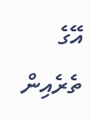އޭގެ ތެރެއިން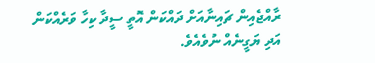ރާއްޖެއިން ޗައިނާއަށް ދައްކަން އޮތީ ސީދާ ކިހާ ވަރެއްކަން އަދި ޔަގީނެއް ނުވެއެވެ.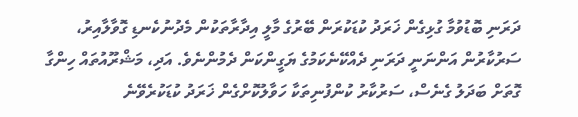ދަރަނި ބޮޑުވުމާ ގުޅިގެން ޚަރަދު ކުޑަކުރަން ބޭރުގެ މާލީ އިދާރާތަކުން މެދުނުކެނޑި ގޮވާލާއިރު، ސަރުކާރުން އަންނަނީ ދަރަނި ދެއްކޭނެކަމުގެ ޔަގީންކަން ދެމުންނެވެ. އަދި، މަޝްރޫއުތައް ހިންގާ ގޮތަށް ބަދަލު ގެނެސް، ސަރުކާރު ކުންފުނިތަކާ ހަވާލުކޮށްގެން ޚަރަދު ކުޑަކުރެވޭނެ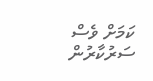ކަމަށް ވެސް ސަރުކާރުން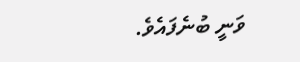ވަނީ ބުނެފައެވެ.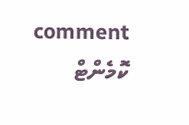comment ކޮމެންޓް